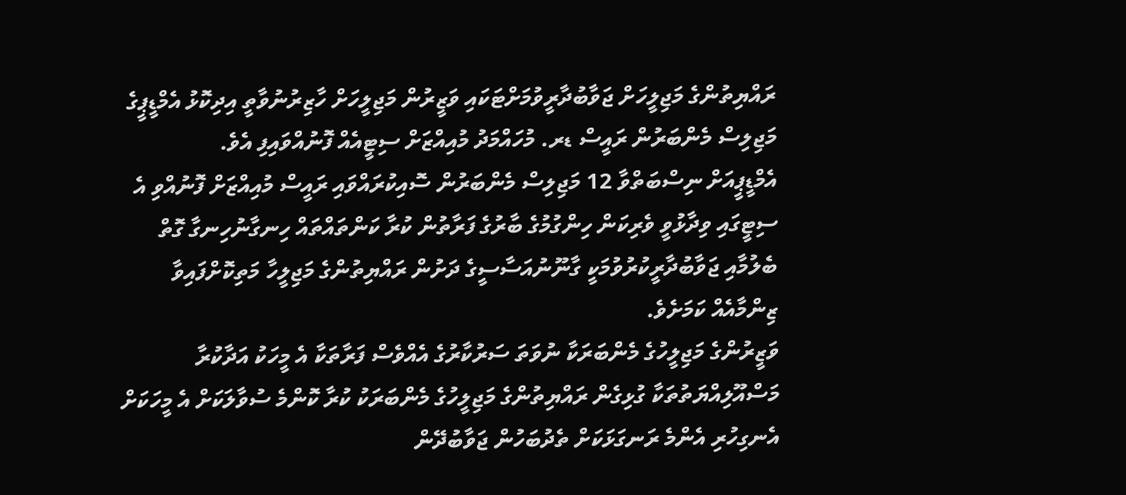ރައްޔިތުންގެ މަޖިލީހަށް ޖަވާބުދާރީވުމަށްޓަކައި ވަޒީރުން މަޖިލީހަށް ހާޒިރުނުވާތީ އިދިކޮޅު އެމްޑީޕީގެ މަޖިލިސް މެންބަރުން ރައީސް ޑރ. މުހައްމަދު މުއިއްޒަށް ސިޓީއެއް ފޮނުއްވައިފި އެވެ.
އެމްޑީޕީއަށް ނިސްބަތްވާ 12 މަޖިލިސް މެންބަރުން ސޮއިކުރައްވައި ރައީސް މުއިއްޒަށް ފޮނުއްވި އެ ސިޓީގައި ވިދާޅުވީ ވެރިކަން ހިންގުމުގެ ބާރުގެ ފަރާތުން ކުރާ ކަންތައްތައް ހިނގާނުހިނގާ ގޮތް ބެލުމާއި ޖަވާބުދާރީކުރުވުމަކީ ގާނޫނުއަސާސީގެ ދަށުން ރައްޔިތުންގެ މަޖިލީހާ މަތިކޮށްފައިވާ ޒިންމާއެއް ކަމަށެވެ.
ވަޒީރުންގެ މަޖިލީހުގެ މެންބަރަކާ ނުވަތަ ސަރުކާރުގެ އެއްވެސް ފަރާތަކާ އެ މީހަކު އަދާކުރާ މަސްއޫލިއްޔަތުތަކާ ގުޅިގެން ރައްޔިތުންގެ މަޖިލީހުގެ މެންބަރަކު ކުރާ ކޮންމެ ސުވާލަކަށް އެ މީހަކަށް އެނގިހުރި އެންމެ ރަނގަޅަކަށް ތެދުބަހުން ޖަވާބުދޭން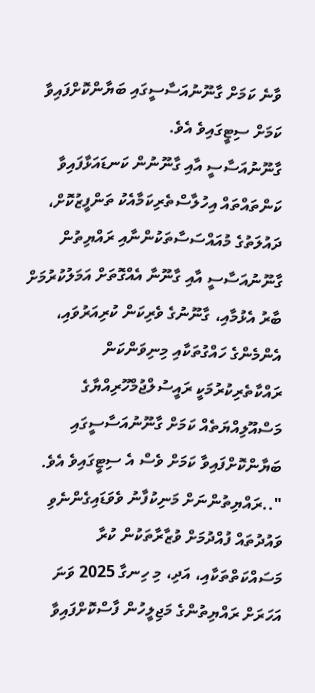ވާނެ ކަމަށް ގާނޫނުއަސާސީގައި ބަޔާންކޮށްފައިވާ ކަމަށް ސިޓީގައިވެ އެވެ.
ގާނޫނުއަސާސީ އާއި ގާނޫނުން ކަނޑައަޅާފައިވާ ކަންތައްތައް އިހުލާސްތެރިކަމާއެކު ތަންފީޒުކޮށް، ދައުލަތުގެ މުއައްސަސާތަކުންނާއި ރައްޔިތުން ގާނޫނުއަސާސީ އާއި ގާނޫނާ އެއްގޮތަށް އަމަލުކުރުމަށް ބާރު އެޅުމާއި، ގާނޫނުގެ ވެރިކަން ކުރިއަރުވައި، އެންމެންގެ ހައްގުތަކާއި މިނިވަންކަން ރައްކާތެރިކުރުމަކީ ރައީސުލްޖުމްހޫރިއްޔާގެ މަސްއޫލިއްޔަތެއް ކަމަށް ގާނޫނުއަސާސީގައި ބަޔާންކޮށްފައިވާ ކަމަށް ވެސް އެ ސިޓީގައިވެ އެވެ.
"..ރައްޔިތުންނަށް މަނިކުފާނު ވެވަޑައިގެންނެވި ވައުދުތައް ފުއްދުމަށް ވުޒާރާތަކުން ކުރާ މަސައްކަތްތަކާއި، އަދި، މި ހިނގާ 2025 ވަނަ އަހަރަށް ރައްޔިތުންގެ މަޖިލީހުން ފާސްކޮށްފައިވާ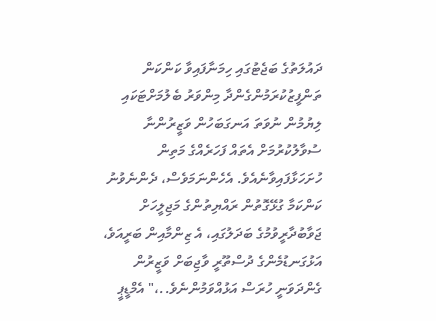ދައުލަތުގެ ބަޖެޓުގައި ހިމަނާފައިވާ ކަންކަން ތަންފީޒުކުރަމުންގެންދާ މިންވަރު ބެލުމަށްޓަކައި ލިޔުމުން ނުވަތަ އަނގަބަހުން ވަޒީރުންނާ ސުވާލުކުރުމަށް އެތައް ފަހަރެއްގެ މަތިން ހުށަހަޅާފައިވާނެއެވެ. އެހެންނަމަވެސް، ދެންނެވުނު ކަންކަމާ ގުޅޭގޮތުން ރައްޔިތުންގެ މަޖިލީހަށް ޖަވާބުދާރީވުމުގެ ބަދަލުގައި، އެ ޒިންމާއިން ބަރީއަވެ، އަޅުގަނޑުމެންގެ ދުސްތޫރީ ވާޖިބަށް ވަޒީރުން ގެންދަވަނީ ހުރަސް އަޅުއްވަމުންނެވެ..،" އެމްޑީޕީ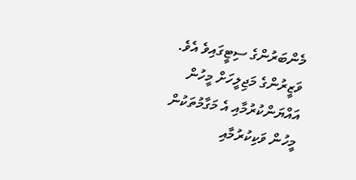މެންބަރުންގެ ސިޓީގައިވެ އެވެ.
ވަޒީރުންގެ މަޖިލީހަށް މީހުން އައްޔަންކުރުމާއި އެ މަގާމުތަކުން މީހުން ވަކިކުރުމާއި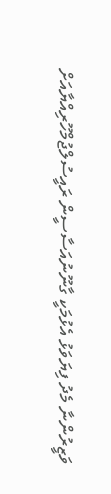ވަޒީރުންނާ މެދު ފިޔަވަޅު އެޅުމަކީ ގާނޫނުއަސާސީން ރައީސުލްޖުމްހޫރިއްޔާއަށް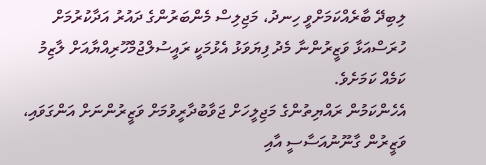ލިބިދޭ ބާރެއްކަމަށްވީ ހިނދު، މަޖިލިސް މެންބަރުންގެ ދައުރު އަދާކުރުމަށް ހުރަސްއަޅާ ވަޒީރުންނާ މެދު ފިޔަވަޅު އެޅުމަކީ ރައީސުލްޖުމްހޫރިއްޔާއަށް ލާޒިމު ކަމެއް ކަމަށެވެ.
އެހެންކަމުން ރައްޔިތުންގެ މަޖިލީހަށް ޖަވާބުދާރީވުމަށް ވަޒީރުންނަށް އަންގަވައި، ވަޒީރުން ގާނޫނުއަސާސީ އާއި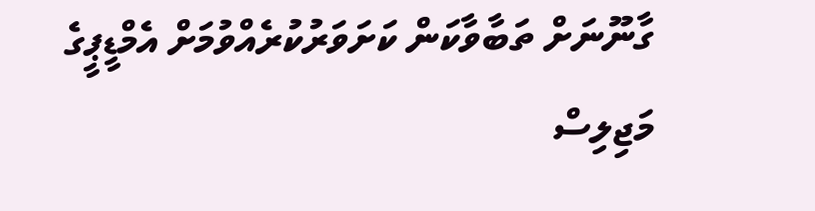ގާނޫނަށް ތަބާވާކަން ކަށަވަރުކުރެއްވުމަށް އެމްޑީޕީގެ މަޖިލިސް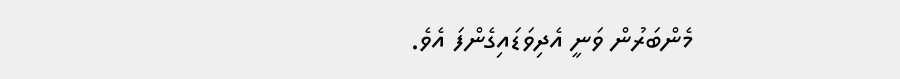މެންބަރުން ވަނީ އެދިވަޑައިގެންފަ އެވެ.